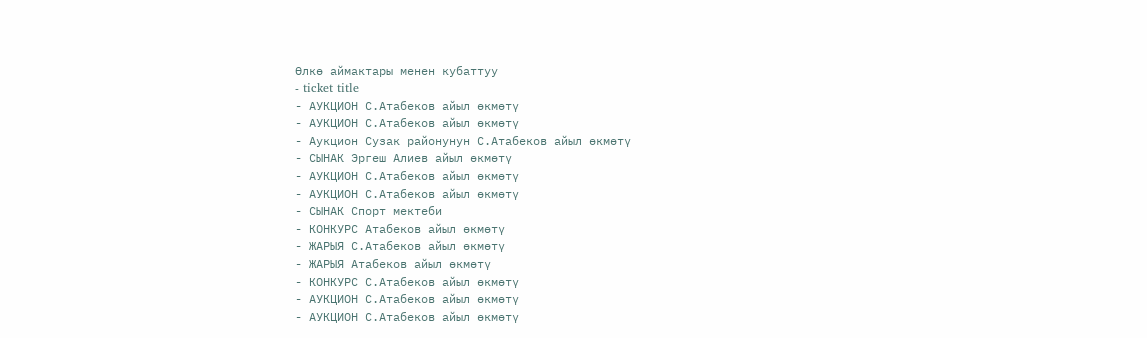Өлкө аймактары менен кубаттуу
- ticket title
- АУКЦИОН С.Атабеков айыл өкмөтү
- АУКЦИОН С.Атабеков айыл өкмөтү
- Аукцион Сузак районунун С.Атабеков айыл өкмөтү
- СЫНАК Эргеш Алиев айыл өкмөтү
- АУКЦИОН С.Атабеков айыл өкмөтү
- АУКЦИОН С.Атабеков айыл өкмөтү
- СЫНАК Спорт мектеби
- КОНКУРС Атабеков айыл өкмөтү
- ЖАРЫЯ С.Атабеков айыл өкмөтү
- ЖАРЫЯ Атабеков айыл өкмөтү
- КОНКУРС С.Атабеков айыл өкмөтү
- АУКЦИОН С.Атабеков айыл өкмөтү
- АУКЦИОН С.Атабеков айыл өкмөтү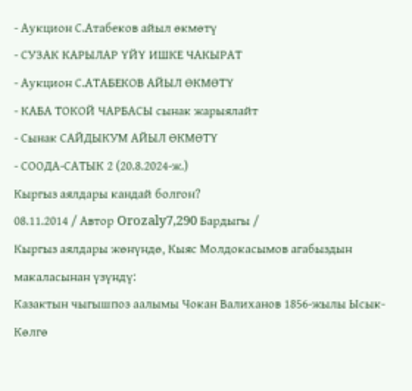- Аукцион С.Атабеков айыл өкмөтү
- СУЗАК КАРЫЛАР ҮЙҮ ИШКЕ ЧАКЫРАТ
- Аукцион С.АТАБЕКОВ АЙЫЛ ӨКМӨТҮ
- КАБА ТОКОЙ ЧАРБАСЫ сынак жарыялайт
- Сынак САЙДЫКУМ АЙЫЛ ӨКМӨТҮ
- СООДА-САТЫК 2 (20.8.2024-ж.)
Кыргыз аялдары кандай болгон?
08.11.2014 / Автор Orozaly7,290 Бардыгы /
Кыргыз аялдары жөнүндө, Кыяс Молдокасымов агабыздын макаласынан үзүндү:
Казактын чыгышпоз аалымы Чокан Валиханов 1856-жылы Ысык-Көлгө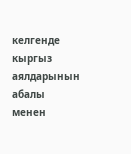келгенде кыргыз аялдарынын абалы менен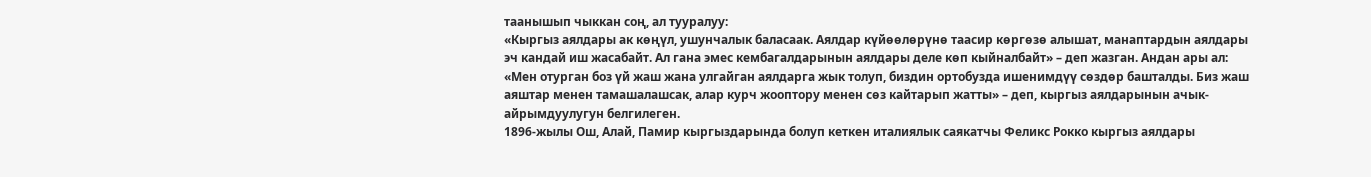таанышып чыккан соң, ал тууралуу:
«Кыргыз аялдары ак көңүл, ушунчалык баласаак. Аялдар күйөөлөрүнө таасир көргөзө алышат, манаптардын аялдары эч кандай иш жасабайт. Ал гана эмес кембагалдарынын аялдары деле көп кыйналбайт» – деп жазган. Андан ары ал:
«Мен отурган боз үй жаш жана улгайган аялдарга жык толуп, биздин ортобузда ишенимдүү сөздөр башталды. Биз жаш аяштар менен тамашалашсак, алар курч жооптору менен сөз кайтарып жатты» – деп, кыргыз аялдарынын ачык-айрымдуулугун белгилеген.
1896-жылы Ош, Алай, Памир кыргыздарында болуп кеткен италиялык саякатчы Феликс Рокко кыргыз аялдары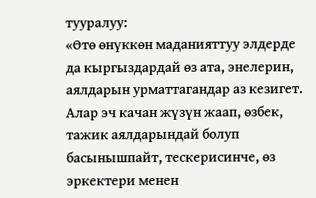тууралуу:
«Өтө өнүккөн маданияттуу элдерде да кыргыздардай өз ата, энелерин, аялдарын урматтагандар аз кезигет. Алар эч качан жүзүн жаап, өзбек, тажик аялдарындай болуп басынышпайт, тескерисинче, өз эркектери менен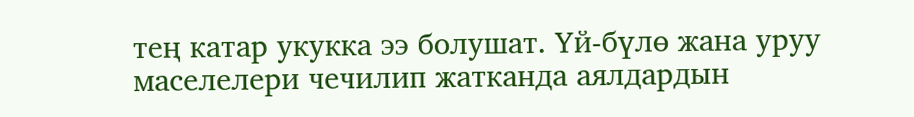тең катар укукка ээ болушат. Үй-бүлө жана уруу маселелери чечилип жатканда аялдардын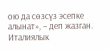ою да сөзсүз эсепке алынат», – деп жазган.
Италиялык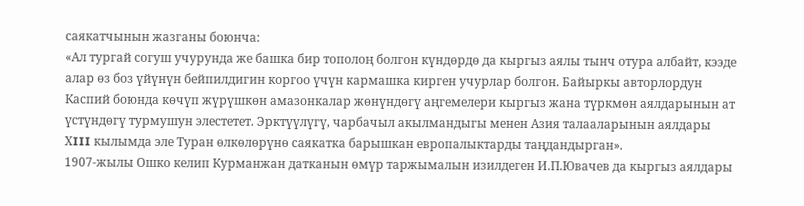саякатчынын жазганы боюнча:
«Ал тургай согуш учурунда же башка бир тополоң болгон күндөрдө да кыргыз аялы тынч отура албайт, кээде алар өз боз үйүнүн бейпилдигин коргоо үчүн кармашка кирген учурлар болгон. Байыркы авторлордун Каспий боюнда көчүп жүрүшкөн амазонкалар жөнүндөгү аңгемелери кыргыз жана түркмөн аялдарынын ат үстүндөгү турмушун элестетет. Эрктүүлүгү, чарбачыл акылмандыгы менен Азия талааларынын аялдары ХIII кылымда эле Туран өлкөлөрүнө саякатка барышкан европалыктарды таңдандырган».
1907-жылы Ошко келип Курманжан датканын өмүр таржымалын изилдеген И.П.Ювачев да кыргыз аялдары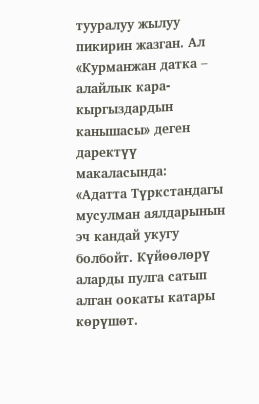тууралуу жылуу пикирин жазган. Ал «Курманжан датка – алайлык кара-кыргыздардын канышасы» деген даректүү макаласында:
«Адатта Түркстандагы мусулман аялдарынын эч кандай укугу болбойт. Күйөөлөрү аларды пулга сатып алган оокаты катары көрүшөт.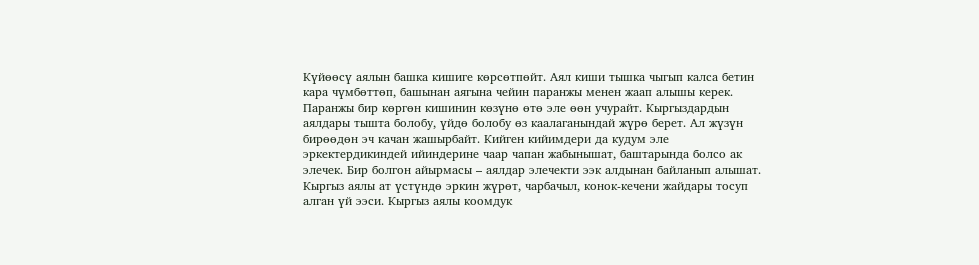Күйөөсү аялын башка кишиге көрсөтпөйт. Аял киши тышка чыгып калса бетин кара чүмбөттөп, башынан аягына чейин паранжы менен жаап алышы керек. Паранжы бир көргөн кишинин көзүнө өтө эле өөн учурайт. Кыргыздардын аялдары тышта болобу, үйдө болобу өз каалаганындай жүрө берет. Ал жүзүн бирөөдөн эч качан жашырбайт. Кийген кийимдери да кудум эле эркектердикиндей ийиндерине чаар чапан жабынышат, баштарында болсо ак элечек. Бир болгон айырмасы – аялдар элечекти ээк алдынан байланып алышат. Кыргыз аялы ат үстүндө эркин жүрөт, чарбачыл, конок-кечени жайдары тосуп алган үй ээси. Кыргыз аялы коомдук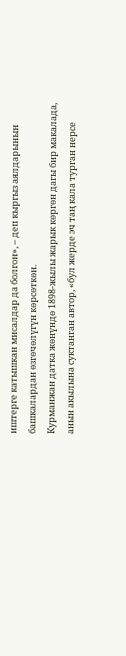иштерге катышкан мисалдар да болгон», – деп кыргыз аялдарынын башкалардан өзгөчөлүгүн көрсөткөн.
Курманжан датка жөнүндө 1898-жылы жарык көргөн дагы бир макалада, анын акылына суктанган автор, «бул жерде эч таң кала турган нерсе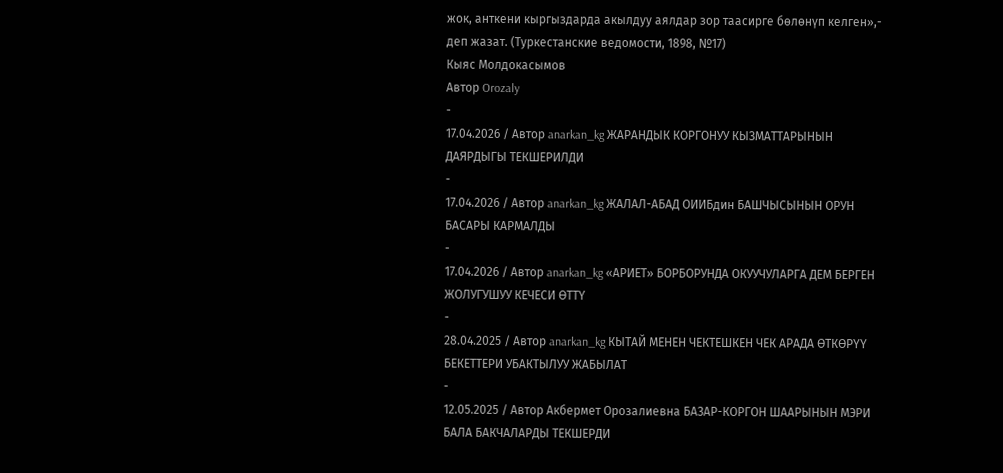жок, анткени кыргыздарда акылдуу аялдар зор таасирге бөлөнүп келген»,- деп жазат. (Туркестанские ведомости, 1898, №17)
Кыяс Молдокасымов
Автор Orozaly
-
17.04.2026 / Автор anarkan_kg ЖАРАНДЫК КОРГОНУУ КЫЗМАТТАРЫНЫН ДАЯРДЫГЫ ТЕКШЕРИЛДИ
-
17.04.2026 / Автор anarkan_kg ЖАЛАЛ-АБАД ОИИБдин БАШЧЫСЫНЫН ОРУН БАСАРЫ КАРМАЛДЫ
-
17.04.2026 / Автор anarkan_kg «АРИЕТ» БОРБОРУНДА ОКУУЧУЛАРГА ДЕМ БЕРГЕН ЖОЛУГУШУУ КЕЧЕСИ ӨТТҮ
-
28.04.2025 / Автор anarkan_kg КЫТАЙ МЕНЕН ЧЕКТЕШКЕН ЧЕК АРАДА ӨТКӨРҮҮ БЕКЕТТЕРИ УБАКТЫЛУУ ЖАБЫЛАТ
-
12.05.2025 / Автор Акбермет Орозалиевна БАЗАР-КОРГОН ШААРЫНЫН МЭРИ БАЛА БАКЧАЛАРДЫ ТЕКШЕРДИ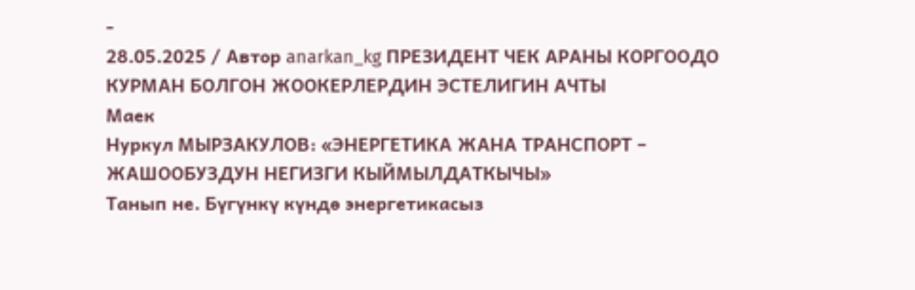-
28.05.2025 / Автор anarkan_kg ПРЕЗИДЕНТ ЧЕК АРАНЫ КОРГООДО КУРМАН БОЛГОН ЖООКЕРЛЕРДИН ЭСТЕЛИГИН АЧТЫ
Маек
Нуркул МЫРЗАКУЛОВ: «ЭНЕРГЕТИКА ЖАНА ТРАНСПОРТ – ЖАШООБУЗДУН НЕГИЗГИ КЫЙМЫЛДАТКЫЧЫ»
Танып не. Бүгүнкү күндө энергетикасыз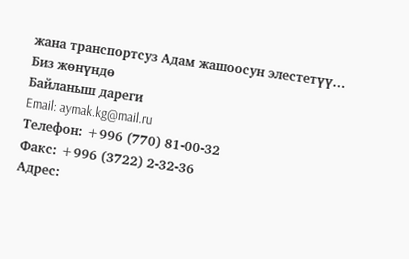жана транспортсуз Адам жашоосун элестетүү…
Биз жөнүндө
Байланыш дареги
Email: aymak.kg@mail.ru
Телефон: +996 (770) 81-00-32
Факс: +996 (3722) 2-32-36
Адрес: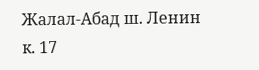Жалал-Абад ш. Ленин к. 17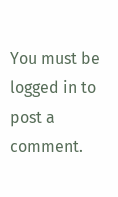You must be logged in to post a comment.